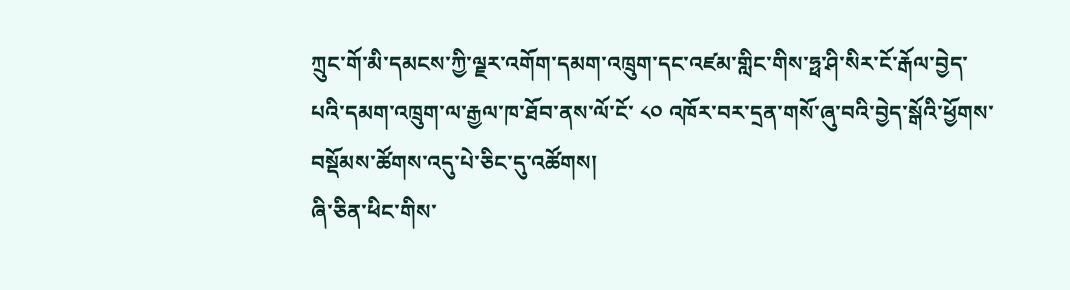ཀྲུང་གོ་མི་དམངས་ཀྱི་ལྗར་འགོག་དམག་འཁྲུག་དང་འཛམ་གླིང་གིས་ཧྥ་ཤི་སིར་ངོ་རྒོལ་བྱེད་པའི་དམག་འཁྲུག་ལ་རྒྱལ་ཁ་ཐོབ་ནས་ལོ་ངོ་ ༨༠ འཁོར་བར་དྲན་གསོ་ཞུ་བའི་བྱེད་སྒོའི་ཕྱོགས་བསྡོམས་ཚོགས་འདུ་པེ་ཅིང་དུ་འཚོགས།
ཞི་ཅིན་ཕིང་གིས་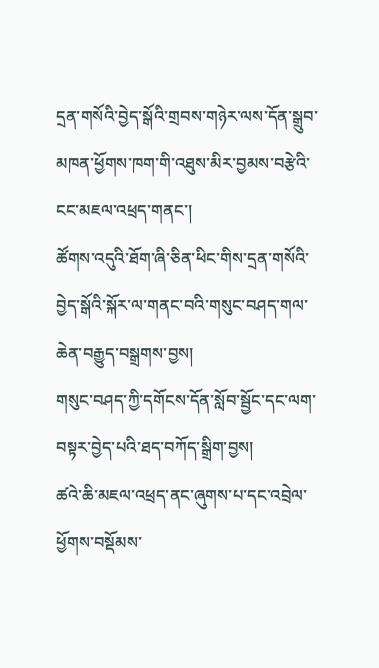དྲན་གསོའི་བྱེད་སྒོའི་གྲབས་གཉེར་ལས་དོན་སྒྲུབ་མཁན་ཕྱོགས་ཁག་གི་འཐུས་མིར་བྱམས་བརྩེའི་ངང་མཇལ་འཕྲད་གནང་།
ཚོགས་འདུའི་ཐོག་ཞི་ཅིན་ཕིང་གིས་དྲན་གསོའི་བྱེད་སྒོའི་སྐོར་ལ་གནང་བའི་གསུང་བཤད་གལ་ཆེན་བརྒྱུད་བསྒྲགས་བྱས།
གསུང་བཤད་ཀྱི་དགོངས་དོན་སློབ་སྦྱོང་དང་ལག་བསྟར་བྱེད་པའི་ཐད་བཀོད་སྒྲིག་བྱས།
ཚའེ་ཆི་མཇལ་འཕྲད་ནང་ཞུགས་པ་དང་འབྲེལ་ཕྱོགས་བསྡོམས་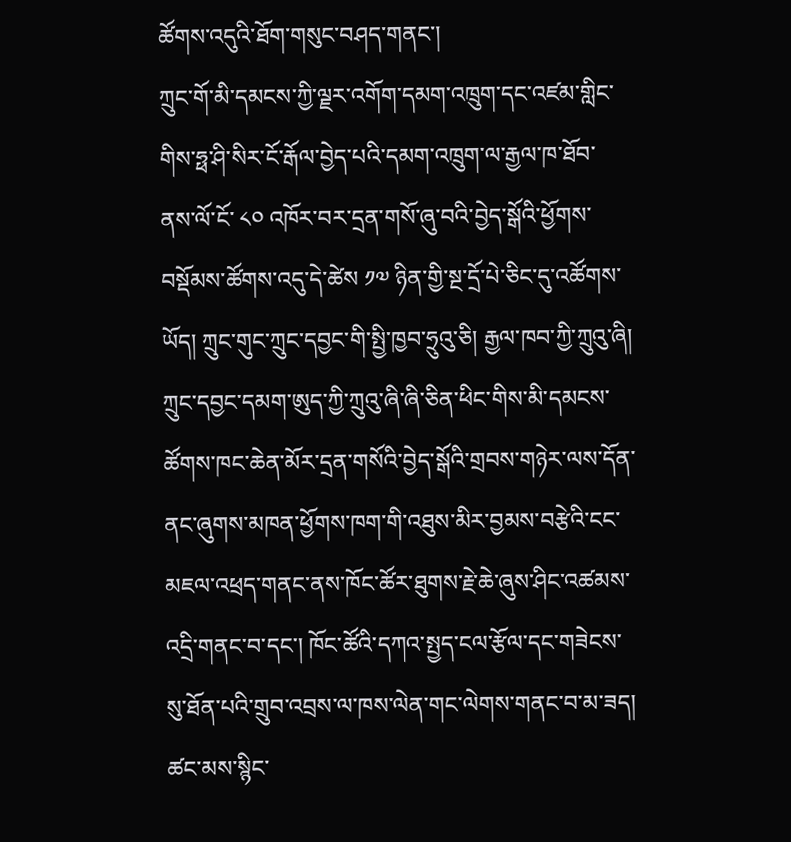ཚོགས་འདུའི་ཐོག་གསུང་བཤད་གནང་།
ཀྲུང་གོ་མི་དམངས་ཀྱི་ལྗར་འགོག་དམག་འཁྲུག་དང་འཛམ་གླིང་གིས་ཧྥ་ཤི་སིར་ངོ་རྒོལ་བྱེད་པའི་དམག་འཁྲུག་ལ་རྒྱལ་ཁ་ཐོབ་ནས་ལོ་ངོ་ ༨༠ འཁོར་བར་དྲན་གསོ་ཞུ་བའི་བྱེད་སྒོའི་ཕྱོགས་བསྡོམས་ཚོགས་འདུ་དེ་ཚེས ༡༧ ཉིན་གྱི་སྔ་དྲོ་པེ་ཅིང་དུ་འཚོགས་ཡོད། ཀྲུང་གུང་ཀྲུང་དབྱང་གི་སྤྱི་ཁྱབ་ཧྲུའུ་ཅི། རྒྱལ་ཁབ་ཀྱི་ཀྲུའུ་ཞི། ཀྲུང་དབྱང་དམག་ཨུད་ཀྱི་ཀྲུའུ་ཞི་ཞི་ཅིན་ཕིང་གིས་མི་དམངས་ཚོགས་ཁང་ཆེན་མོར་དྲན་གསོའི་བྱེད་སྒོའི་གྲབས་གཉེར་ལས་དོན་ནང་ཞུགས་མཁན་ཕྱོགས་ཁག་གི་འཐུས་མིར་བྱམས་བརྩེའི་ངང་མཇལ་འཕྲད་གནང་ནས་ཁོང་ཚོར་ཐུགས་རྗེ་ཆེ་ཞུས་ཤིང་འཚམས་འདྲི་གནང་བ་དང་། ཁོང་ཚོའི་དཀའ་སྤྱད་ངལ་རྩོལ་དང་གཟེངས་སུ་ཐོན་པའི་གྲུབ་འབྲས་ལ་ཁས་ལེན་གང་ལེགས་གནང་བ་མ་ཟད། ཚང་མས་སྙིང་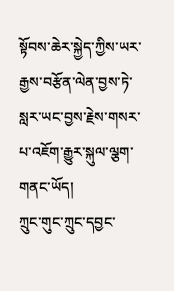སྟོབས་ཆེར་སྐྱེད་ཀྱིས་ཡར་རྒྱས་བརྩོན་ལེན་བྱས་ཏེ་སླར་ཡང་བྱས་རྗེས་གསར་པ་འཇོག་རྒྱུར་སྐུལ་ལྕག་གནང་ཡོད།
ཀྲུང་གུང་ཀྲུང་དབྱང་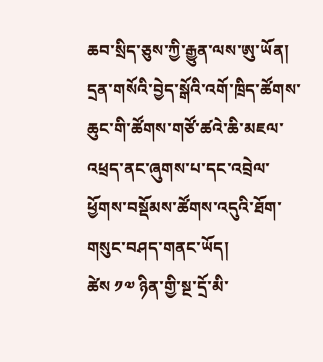ཆབ་སྲིད་ཅུས་ཀྱི་རྒྱུན་ལས་ཨུ་ཡོན། དྲན་གསོའི་བྱེད་སྒོའི་འགོ་ཁྲིད་ཚོགས་ཆུང་གི་ཚོགས་གཙོ་ཚའེ་ཆི་མཇལ་འཕྲད་ནང་ཞུགས་པ་དང་འབྲེལ་ཕྱོགས་བསྡོམས་ཚོགས་འདུའི་ཐོག་གསུང་བཤད་གནང་ཡོད།
ཚེས ༡༧ ཉིན་གྱི་སྔ་དྲོ་མི་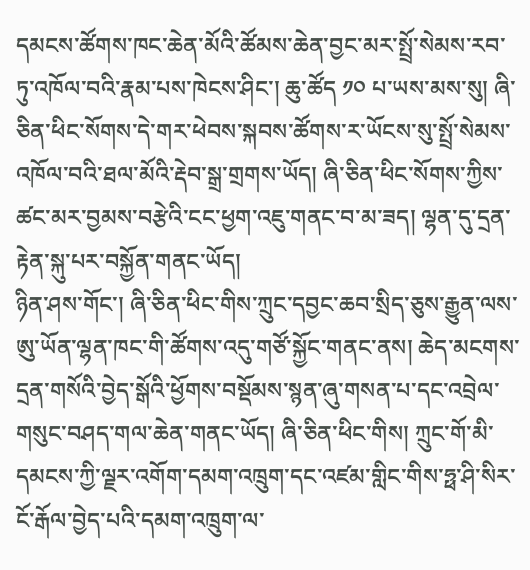དམངས་ཚོགས་ཁང་ཆེན་མོའི་ཚོམས་ཆེན་བྱང་མར་སྤྲོ་སེམས་རབ་ཏུ་འཁོལ་བའི་རྣམ་པས་ཁེངས་ཤིང་། ཆུ་ཚོད ༡༠ པ་ཡས་མས་སུ། ཞི་ཅིན་ཕིང་སོགས་དེ་གར་ཕེབས་སྐབས་ཚོགས་ར་ཡོངས་སུ་སྤྲོ་སེམས་འཁོལ་བའི་ཐལ་མོའི་རྡེབ་སྒྲ་གྲགས་ཡོད། ཞི་ཅིན་ཕིང་སོགས་ཀྱིས་ཚང་མར་བྱམས་བརྩེའི་ངང་ཕྱག་འཇུ་གནང་བ་མ་ཟད། ལྷན་དུ་དྲན་རྟེན་སྐུ་པར་བསྐྱོན་གནང་ཡོད།
ཉིན་ཤས་གོང་། ཞི་ཅིན་ཕིང་གིས་ཀྲུང་དབྱང་ཆབ་སྲིད་ཅུས་རྒྱུན་ལས་ཨུ་ཡོན་ལྷན་ཁང་གི་ཚོགས་འདུ་གཙོ་སྐྱོང་གནང་ནས། ཆེད་མངགས་དྲན་གསོའི་བྱེད་སྒོའི་ཕྱོགས་བསྡོམས་སྙན་ཞུ་གསན་པ་དང་འབྲེལ་གསུང་བཤད་གལ་ཆེན་གནང་ཡོད། ཞི་ཅིན་ཕིང་གིས། ཀྲུང་གོ་མི་དམངས་ཀྱི་ལྗར་འགོག་དམག་འཁྲུག་དང་འཛམ་གླིང་གིས་ཧྥ་ཤི་སིར་ངོ་རྒོལ་བྱེད་པའི་དམག་འཁྲུག་ལ་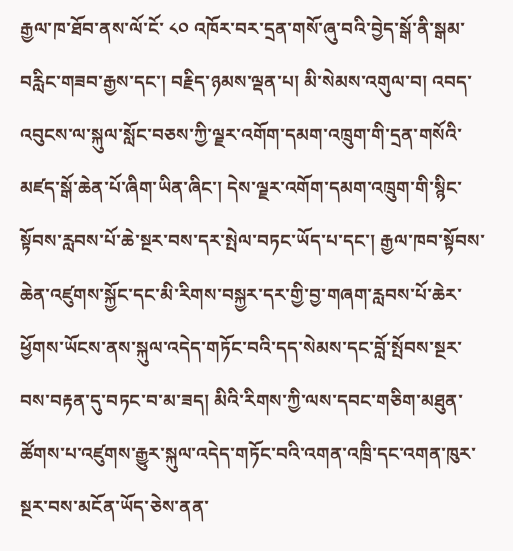རྒྱལ་ཁ་ཐོབ་ནས་ལོ་ངོ་ ༨༠ འཁོར་བར་དྲན་གསོ་ཞུ་བའི་བྱེད་སྒོ་ནི་སྒམ་བརླིང་གཟབ་རྒྱས་དང་། བརྗིད་ཉམས་ལྡན་པ། མི་སེམས་འགུལ་བ། འབད་འབུངས་ལ་སྐུལ་སློང་བཅས་ཀྱི་ལྗར་འགོག་དམག་འཁྲུག་གི་དྲན་གསོའི་མཛད་སྒོ་ཆེན་པོ་ཞིག་ཡིན་ཞིང་། དེས་ལྗར་འགོག་དམག་འཁྲུག་གི་སྙིང་སྟོབས་རླབས་པོ་ཆེ་སྔར་བས་དར་སྤེལ་བཏང་ཡོད་པ་དང་། རྒྱལ་ཁབ་སྟོབས་ཆེན་འཛུགས་སྐྱོང་དང་མི་རིགས་བསྐྱར་དར་གྱི་བྱ་གཞག་རླབས་པོ་ཆེར་ཕྱོགས་ཡོངས་ནས་སྐུལ་འདེད་གཏོང་བའི་དད་སེམས་དང་བློ་སྤོབས་སྔར་བས་བརྟན་དུ་བཏང་བ་མ་ཟད། མིའི་རིགས་ཀྱི་ལས་དབང་གཅིག་མཐུན་ཚོགས་པ་འཛུགས་རྒྱུར་སྐུལ་འདེད་གཏོང་བའི་འགན་འཁྲི་དང་འགན་ཁུར་སྔར་བས་མངོན་ཡོད་ཅེས་ནན་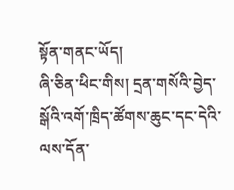སྟོན་གནང་ཡོད།
ཞི་ཅིན་ཕིང་གིས། དྲན་གསོའི་བྱེད་སྒོའི་འགོ་ཁྲིད་ཚོགས་ཆུང་དང་དེའི་ལས་དོན་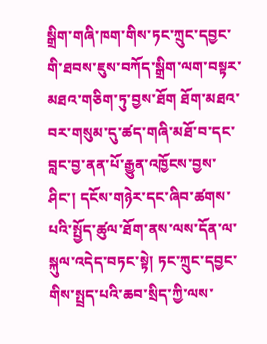སྒྲིག་གཞི་ཁག་གིས་ཏང་ཀྲུང་དབྱང་གི་ཐབས་ཇུས་བཀོད་སྒྲིག་ལག་བསྟར་མཐའ་གཅིག་ཏུ་བྱས་ཐོག ཐོག་མཐའ་བར་གསུམ་དུ་ཚད་གཞི་མཐོ་བ་དང་བླང་བྱ་ནན་པོ་རྒྱུན་འཁྱོངས་བྱས་ཤིང་། དངོས་གཉེར་དང་ཞིབ་ཚགས་པའི་སྤྱོད་ཚུལ་ཐོག་ནས་ལས་དོན་ལ་སྐུལ་འདེད་བཏང་སྟེ། ཏང་ཀྲུང་དབྱང་གིས་སྤྲད་པའི་ཆབ་སྲིད་ཀྱི་ལས་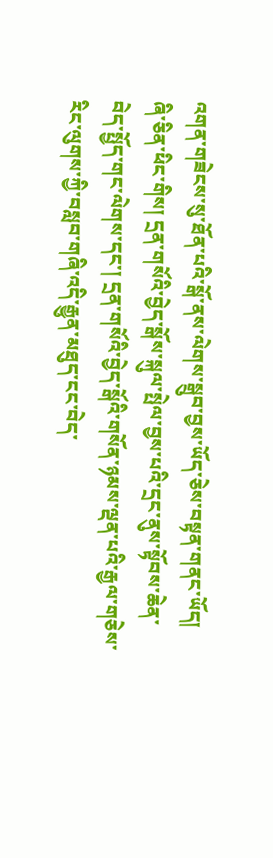འགན་གཟེངས་སུ་ཐོན་པའི་སྒོ་ནས་ལེགས་སྒྲུབ་བྱས་ཡོད་ཅེས་བསྟན་གནང་ཡོད།
ཞི་ཅིན་ཕིང་གིས། དྲན་གསོའི་བྱེད་སྒོས་སྐུལ་སྤེལ་བྱས་པའི་དྲང་ནུས་སྟོབས་ཆེན་བེད་སྤྱོད་གང་ལེགས་དང་། དྲན་གསོའི་བྱེད་སྒོའི་གསོན་ཉམས་ལྡན་པའི་རྒྱལ་གཅེས་རིང་ལུགས་ཀྱི་བསླབ་གཞི་འདི་རྒྱུན་མཐུད་ངང་བེད་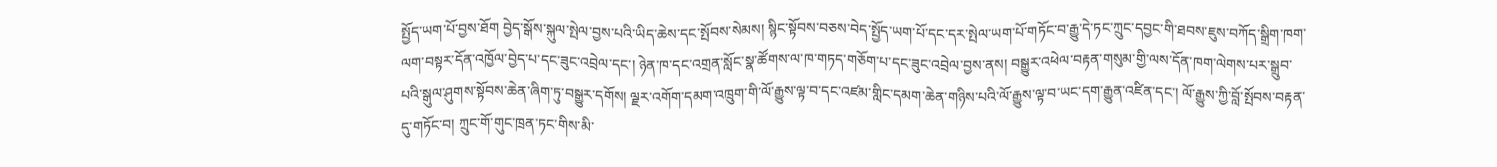སྤྱོད་ཡག་པོ་བྱས་ཐོག བྱེད་སྒོས་སྐུལ་སྤེལ་བྱས་པའི་ཡིད་ཆེས་དང་སྤོབས་སེམས། སྙིང་སྟོབས་བཅས་བེད་སྤྱོད་ཡག་པོ་དང་དར་སྤེལ་ཡག་པོ་གཏོང་བ་རྒྱུ་དེ་ཏང་ཀྲུང་དབྱང་གི་ཐབས་ཇུས་བཀོད་སྒྲིག་ཁག་ལག་བསྟར་དོན་འཁྱོལ་བྱེད་པ་དང་ཟུང་འབྲེལ་དང་། ཉེན་ཁ་དང་འགྲན་སློང་སྣ་ཚོགས་ལ་ཁ་གཏད་གཅོག་པ་དང་ཟུང་འབྲེལ་བྱས་ནས། བསྒྱུར་འཕེལ་བརྟན་གསུམ་གྱི་ལས་དོན་ཁག་ལེགས་པར་སྒྲུབ་པའི་སྒུལ་ཤུགས་སྟོབས་ཆེན་ཞིག་ཏུ་བསྒྱུར་དགོས། ལྗར་འགོག་དམག་འཁྲུག་གི་ལོ་རྒྱུས་ལྟ་བ་དང་འཛམ་གླིང་དམག་ཆེན་གཉིས་པའི་ལོ་རྒྱུས་ལྟ་བ་ཡང་དག་རྒྱུན་འཛིན་དང་། ལོ་རྒྱུས་ཀྱི་བློ་སྤོབས་བརྟན་དུ་གཏོང་བ། ཀྲུང་གོ་གུང་ཁྲན་ཏང་གིས་མི་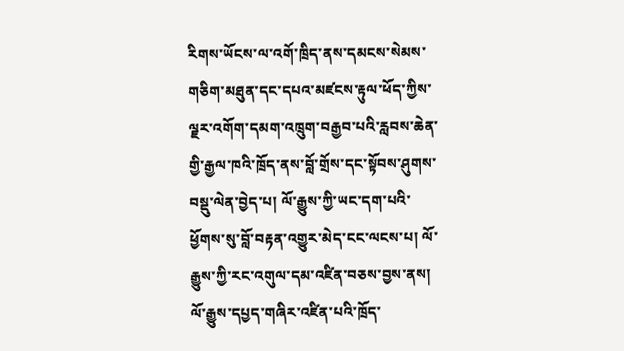རིགས་ཡོངས་ལ་འགོ་ཁྲིད་ནས་དམངས་སེམས་གཅིག་མཐུན་དང་དཔའ་མཛངས་རྟུལ་ཕོད་ཀྱིས་ལྗར་འགོག་དམག་འཁྲུག་བརྒྱབ་པའི་རླབས་ཆེན་གྱི་རྒྱལ་ཁའི་ཁྲོད་ནས་བློ་གྲོས་དང་སྟོབས་ཤུགས་བསྡུ་ལེན་བྱེད་པ། ལོ་རྒྱུས་ཀྱི་ཡང་དག་པའི་ཕྱོགས་སུ་བློ་བརྟན་འགྱུར་མེད་ངང་ལངས་པ། ལོ་རྒྱུས་ཀྱི་རང་འགུལ་དམ་འཛིན་བཅས་བྱས་ནས། ལོ་རྒྱུས་དཔྱད་གཞིར་འཛིན་པའི་ཁྲོད་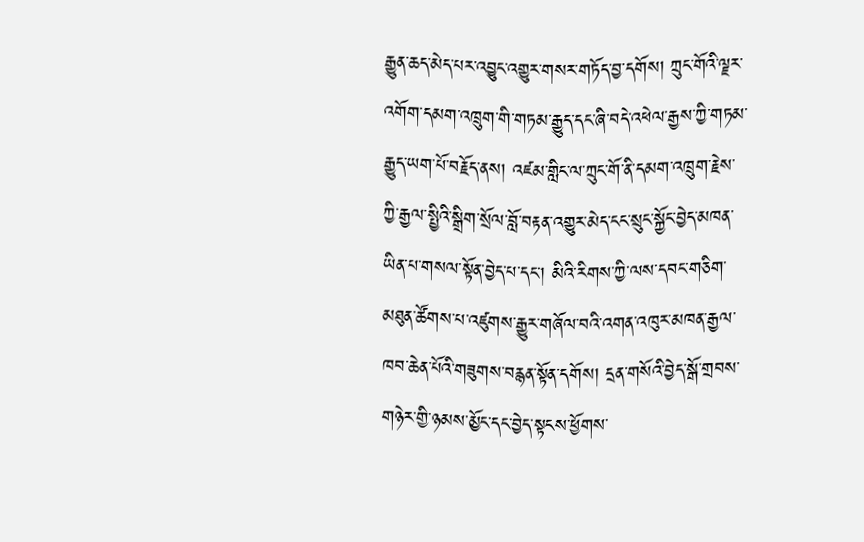རྒྱུན་ཆད་མེད་པར་འབྱུང་འགྱུར་གསར་གཏོད་བྱ་དགོས། ཀྲུང་གོའི་ལྗར་འགོག་དམག་འཁྲུག་གི་གཏམ་རྒྱུད་དང་ཞི་བདེ་འཕེལ་རྒྱས་ཀྱི་གཏམ་རྒྱུད་ཡག་པོ་བརྗོད་ནས། འཛམ་གླིང་ལ་ཀྲུང་གོ་ནི་དམག་འཁྲུག་རྗེས་ཀྱི་རྒྱལ་སྤྱིའི་སྒྲིག་སྲོལ་བློ་བརྟན་འགྱུར་མེད་ངང་སྲུང་སྐྱོང་བྱེད་མཁན་ཡིན་པ་གསལ་སྟོན་བྱེད་པ་དང་། མིའི་རིགས་ཀྱི་ལས་དབང་གཅིག་མཐུན་ཚོགས་པ་འཛུགས་རྒྱུར་གཞོལ་བའི་འགན་འཁུར་མཁན་རྒྱལ་ཁབ་ཆེན་པོའི་གཟུགས་བརྙན་སྟོན་དགོས། དྲན་གསོའི་བྱེད་སྒོ་གྲབས་གཉེར་གྱི་ཉམས་མྱོང་དང་བྱེད་སྟངས་ཕྱོགས་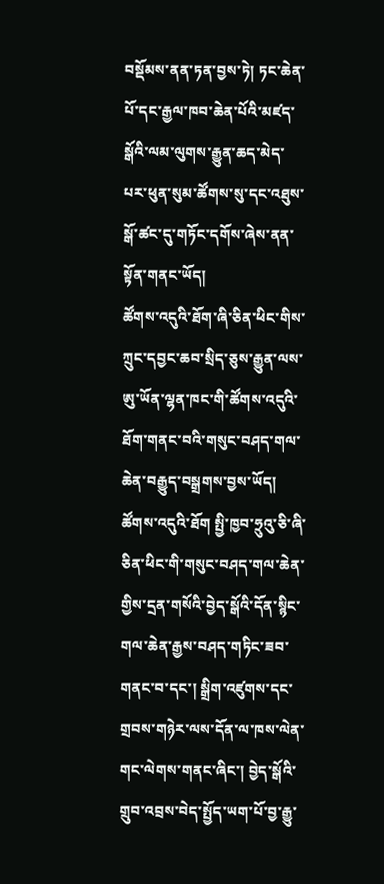བསྡོམས་ནན་ཏན་བྱས་ཏེ། ཏང་ཆེན་པོ་དང་རྒྱལ་ཁབ་ཆེན་པོའི་མཛད་སྒོའི་ལམ་ལུགས་རྒྱུན་ཆད་མེད་པར་ཕུན་སུམ་ཚོགས་སུ་དང་འཐུས་སྒོ་ཚང་དུ་གཏོང་དགོས་ཞེས་ནན་སྟོན་གནང་ཡོད།
ཚོགས་འདུའི་ཐོག་ཞི་ཅིན་ཕིང་གིས་ཀྲུང་དབྱང་ཆབ་སྲིད་ཅུས་རྒྱུན་ལས་ཨུ་ཡོན་ལྷན་ཁང་གི་ཚོགས་འདུའི་ཐོག་གནང་བའི་གསུང་བཤད་གལ་ཆེན་བརྒྱུད་བསྒྲགས་བྱས་ཡོད།
ཚོགས་འདུའི་ཐོག སྤྱི་ཁྱབ་ཧྲུའུ་ཅི་ཞི་ཅིན་ཕིང་གི་གསུང་བཤད་གལ་ཆེན་གྱིས་དྲན་གསོའི་བྱེད་སྒོའི་དོན་སྙིང་གལ་ཆེན་རྒྱས་བཤད་གཏིང་ཟབ་གནང་བ་དང་། སྒྲིག་འཛུགས་དང་གྲབས་གཉེར་ལས་དོན་ལ་ཁས་ལེན་གང་ལེགས་གནང་ཞིང་། བྱེད་སྒོའི་གྲུབ་འབྲས་བེད་སྤྱོད་ཡག་པོ་བྱ་རྒྱུ་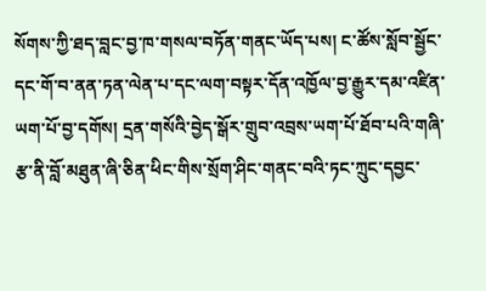སོགས་ཀྱི་ཐད་བླང་བྱ་ཁ་གསལ་བཏོན་གནང་ཡོད་པས། ང་ཚོས་སློབ་སྦྱོང་དང་གོ་བ་ནན་ཏན་ལེན་པ་དང་ལག་བསྟར་དོན་འཁྱོལ་བྱ་རྒྱུར་དམ་འཛིན་ཡག་པོ་བྱ་དགོས། དྲན་གསོའི་བྱེད་སྒོར་གྲུབ་འབྲས་ཡག་པོ་ཐོབ་པའི་གཞི་རྩ་ནི་བློ་མཐུན་ཞི་ཅིན་ཕིང་གིས་སྲོག་ཤིང་གནང་བའི་ཏང་ཀྲུང་དབྱང་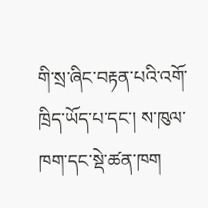གི་སྲ་ཞིང་བརྟན་པའི་འགོ་ཁྲིད་ཡོད་པ་དང་། ས་ཁུལ་ཁག་དང་སྡེ་ཚན་ཁག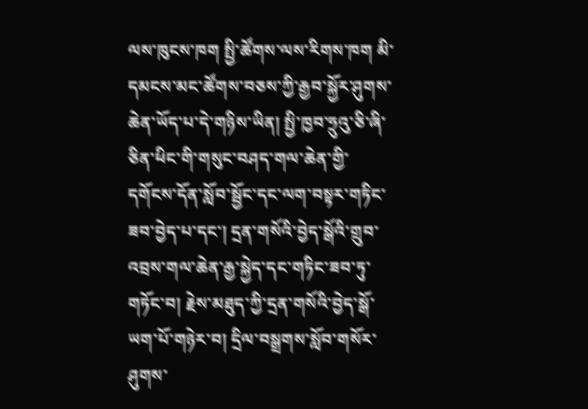ལས་ཁུངས་ཁག སྤྱི་ཚོགས་ལས་རིགས་ཁག མི་དམངས་མང་ཚོགས་བཅས་ཀྱི་རྒྱབ་སྐྱོར་ཤུགས་ཆེན་ཡོད་པ་དེ་གཉིས་ཡིན། སྤྱི་ཁྱབ་ཧྲུའུ་ཅི་ཞི་ཅིན་ཕིང་གི་གསུང་བཤད་གལ་ཆེན་གྱི་དགོངས་དོན་སློབ་སྦྱོང་དང་ལག་བསྟར་གཏིང་ཟབ་བྱེད་པ་དང་། དྲན་གསོའི་བྱེད་སྒོའི་གྲུབ་འབྲས་གལ་ཆེན་རྒྱ་སྐྱེད་དང་གཏིང་ཟབ་ཏུ་གཏོང་བ། རྗེས་མཐུད་ཀྱི་དྲན་གསོའི་བྱེད་སྒོ་ཡག་པོ་གཉེར་བ། དྲིལ་བསྒྲགས་སློབ་གསོར་ཤུགས་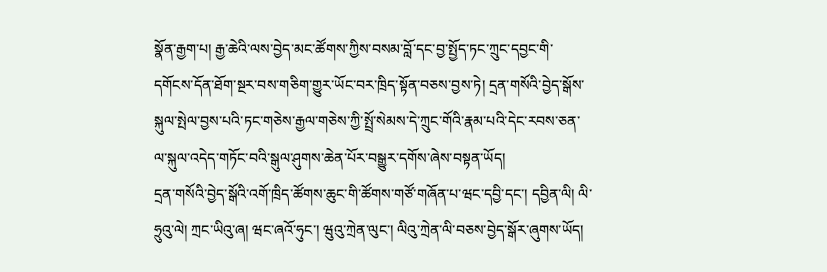སྣོན་རྒྱག་པ། རྒྱ་ཆེའི་ལས་བྱེད་མང་ཚོགས་ཀྱིས་བསམ་བློ་དང་བྱ་སྤྱོད་ཏང་ཀྲུང་དབྱང་གི་དགོངས་དོན་ཐོག་སྔར་བས་གཅིག་གྱུར་ཡོང་བར་ཁྲིད་སྟོན་བཅས་བྱས་ཏེ། དྲན་གསོའི་བྱེད་སྒོས་སྐུལ་སྤེལ་བྱས་པའི་ཏང་གཅེས་རྒྱལ་གཅེས་ཀྱི་སྤྲོ་སེམས་དེ་ཀྲུང་གོའི་རྣམ་པའི་དེང་རབས་ཅན་ལ་སྐུལ་འདེད་གཏོང་བའི་སྒུལ་ཤུགས་ཆེན་པོར་བསྒྱུར་དགོས་ཞེས་བསྟན་ཡོད།
དྲན་གསོའི་བྱེད་སྒོའི་འགོ་ཁྲིད་ཚོགས་ཆུང་གི་ཚོགས་གཙོ་གཞོན་པ་ཝང་དབྱི་དང་། དབྱིན་ལི། ལི་ཧྲུའུ་ལེ། ཀྲང་ཡིའུ་ཞ། ཝང་ཞའོ་ཧུང་། ཝུའུ་ཀྲེན་ལུང་། ལིའུ་ཀྲེན་ལི་བཅས་བྱེད་སྒོར་ཞུགས་ཡོད།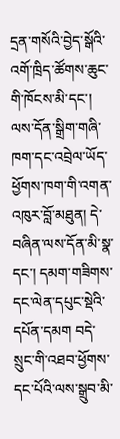དྲན་གསོའི་བྱེད་སྒོའི་འགོ་ཁྲིད་ཚོགས་ཆུང་གི་ཁོངས་མི་དང་། ལས་དོན་སྒྲིག་གཞི་ཁག་དང་འབྲེལ་ཡོད་ཕྱོགས་ཁག་གི་འགན་འཁུར་བློ་མཐུན། དེ་བཞིན་ལས་དོན་མི་སྣ་དང་། དམག་གཟིགས་དང་ལེན་དཔུང་སྡེའི་དཔོན་དམག བདེ་སྲུང་གི་འཐབ་ཕྱོགས་དང་པོའི་ལས་སྒྲུབ་མི་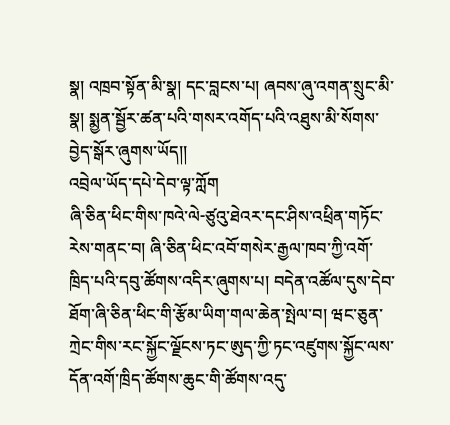སྣ། འཁྲབ་སྟོན་མི་སྣ། དང་བླངས་པ། ཞབས་ཞུ་འགན་སྲུང་མི་སྣ། སྨྱན་སྦྱོར་ཚན་པའི་གསར་འགོད་པའི་འཐུས་མི་སོགས་བྱེད་སྒོར་ཞུགས་ཡོད།།
འབྲེལ་ཡོད་དཔེ་དེབ་ལྟ་ཀློག
ཞི་ཅིན་ཕིང་གིས་ཁའེ་ལེ-ཙུའུ་ཐེའར་དང་ཤིས་འཕྲིན་གཏོང་རེས་གནང་བ། ཞི་ཅིན་ཕིང་འབོ་གསེར་རྒྱལ་ཁབ་ཀྱི་འགོ་ཁྲིད་པའི་དབུ་ཚོགས་འདིར་ཞུགས་པ། བདེན་འཚོལ་དུས་དེབ་ཐོག་ཞི་ཅིན་ཕིང་གི་རྩོམ་ཡིག་གལ་ཆེན་སྤེལ་བ། ཝང་ཅུན་ཀྲེང་གིས་རང་སྐྱོང་ལྗོངས་ཏང་ཨུད་ཀྱི་ཏང་འཛུགས་སྐྱོང་ལས་དོན་འགོ་ཁྲིད་ཚོགས་ཆུང་གི་ཚོགས་འདུ་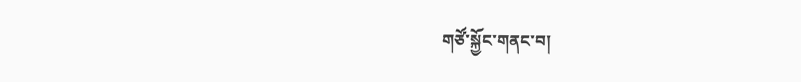གཙོ་སྐྱོང་གནང་བ།